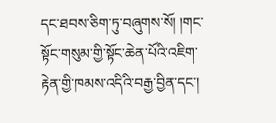དང་ཐབས་ཅིག་ཏུ་བཞུགས་སོ། །གང་སྟོང་གསུམ་གྱི་སྟོང་ཆེན་པོའི་འཇིག་རྟེན་གྱི་ཁམས་འདིའི་བརྒྱ་བྱིན་དང་།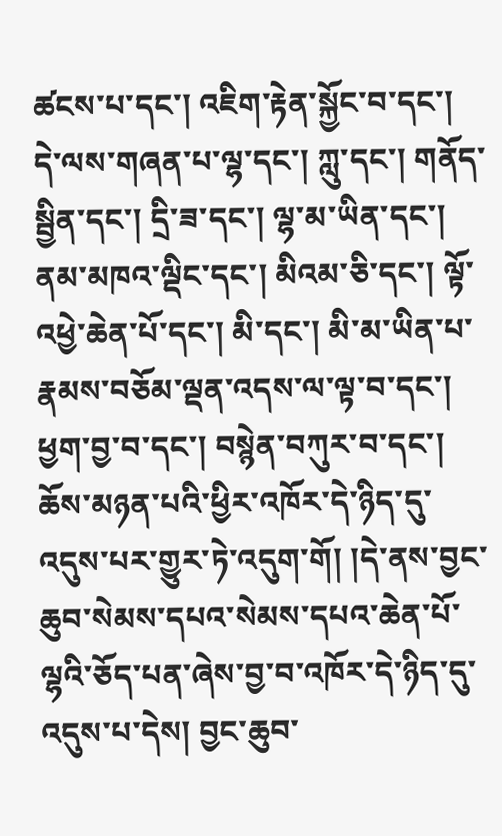ཚངས་པ་དང་། འཇིག་རྟེན་སྐྱོང་བ་དང་། དེ་ལས་གཞན་པ་ལྷ་དང་། ཀླུ་དང་། གནོད་སྦྱིན་དང་། དྲི་ཟ་དང་། ལྷ་མ་ཡིན་དང་། ནམ་མཁའ་ལྡིང་དང་། མིའམ་ཅི་དང་། ལྟོ་འཕྱེ་ཆེན་པོ་དང་། མི་དང་། མི་མ་ཡིན་པ་རྣམས་བཅོམ་ལྡན་འདས་ལ་ལྟ་བ་དང་། ཕྱག་བྱ་བ་དང་། བསྙེན་བཀུར་བ་དང་། ཆོས་མཉན་པའི་ཕྱིར་འཁོར་དེ་ཉིད་དུ་འདུས་པར་གྱུར་ཏེ་འདུག་གོ། །དེ་ནས་བྱང་ཆུབ་སེམས་དཔའ་སེམས་དཔའ་ཆེན་པོ་ལྷའི་ཅོད་པན་ཞེས་བྱ་བ་འཁོར་དེ་ཉིད་དུ་འདུས་པ་དེས། བྱང་ཆུབ་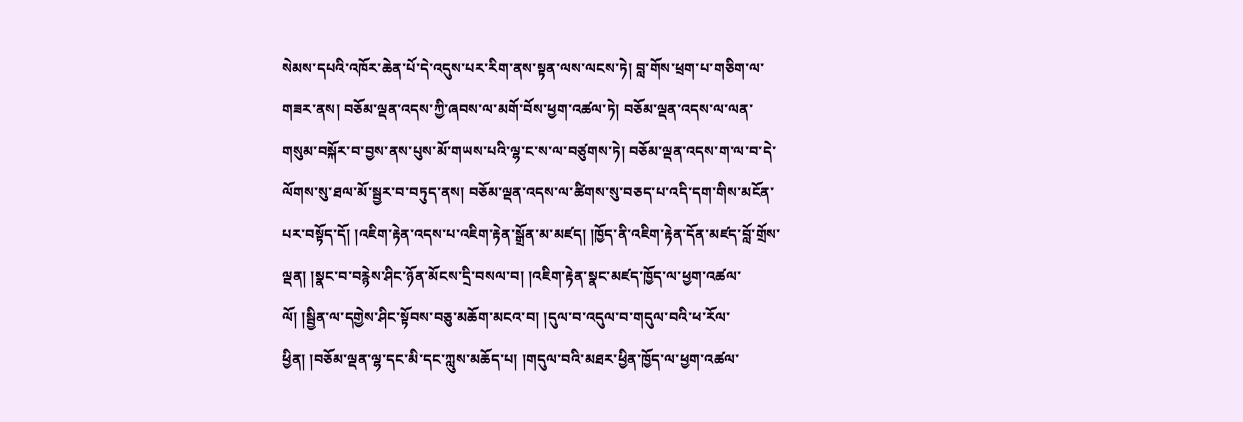སེམས་དཔའི་འཁོར་ཆེན་པོ་དེ་འདུས་པར་རིག་ནས་སྟན་ལས་ལངས་ཏེ། བླ་གོས་ཕྲག་པ་གཅིག་ལ་གཟར་ནས། བཅོམ་ལྡན་འདས་ཀྱི་ཞབས་ལ་མགོ་བོས་ཕྱག་འཚལ་ཏེ། བཅོམ་ལྡན་འདས་ལ་ལན་གསུམ་བསྐོར་བ་བྱས་ནས་པུས་མོ་གཡས་པའི་ལྷ་ང་ས་ལ་བཙུགས་ཏེ། བཅོམ་ལྡན་འདས་ག་ལ་བ་དེ་ལོགས་སུ་ཐལ་མོ་སྦྱར་བ་བཏུད་ནས། བཅོམ་ལྡན་འདས་ལ་ཚིགས་སུ་བཅད་པ་འདི་དག་གིས་མངོན་པར་བསྟོད་དོ། །འཇིག་རྟེན་འདས་པ་འཇིག་རྟེན་སྒྲོན་མ་མཛད། །ཁྱོད་ནི་འཇིག་རྟེན་དོན་མཛད་བློ་གྲོས་ལྡན། །སྣང་བ་བརྙེས་ཤིང་ཉོན་མོངས་དྲི་བསལ་བ། །འཇིག་རྟེན་སྣང་མཛད་ཁྱོད་ལ་ཕྱག་འཚལ་ལོ། །སྦྱིན་ལ་དགྱེས་ཤིང་སྟོབས་བཅུ་མཆོག་མངའ་བ། །དུལ་བ་འདུལ་བ་གདུལ་བའི་ཕ་རོལ་ཕྱིན། །བཅོམ་ལྡན་ལྷ་དང་མི་དང་ཀླུས་མཆོད་པ། །གདུལ་བའི་མཐར་ཕྱིན་ཁྱོད་ལ་ཕྱག་འཚལ་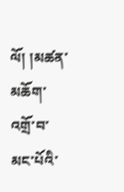ལོ། །མཚན་མཆོག་འགྲོ་བ་མང་པོའི་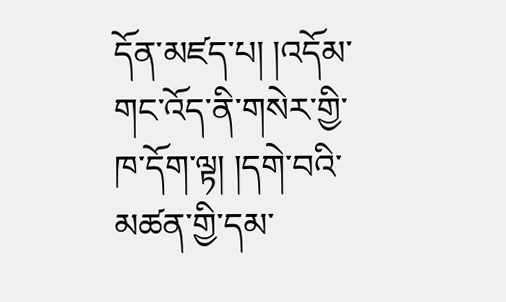དོན་མཛད་པ། །འདོམ་གང་འོད་ནི་གསེར་གྱི་ཁ་དོག་ལྟ། །དགེ་བའི་མཚན་གྱི་དམ་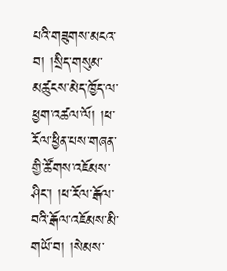པའི་གཟུགས་མངའ་བ། །སྲིད་གསུམ་མཚུངས་མེད་ཁྱོད་ལ་ཕྱག་འཚལ་ལོ། །ཕ་རོལ་ཕྱིན་པས་གཞན་གྱི་ཚོགས་འཇོམས་ཤིང་། །ཕ་རོལ་རྒོལ་བའི་རྒོལ་འཇོམས་མི་གཡོ་བ། །སེམས་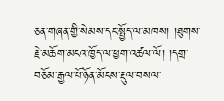ཅན་གཞན་གྱི་སེམས་དང་སྤྱོད་ལ་མཁས། །ཐུགས་རྗེ་མཆོག་མངའ་ཁྱོད་ལ་ཕྱག་འཚལ་ལོ། །དགྲ་བཅོམ་རྒྱལ་པོ་ཉོན་མོངས་རྡུལ་བསལ་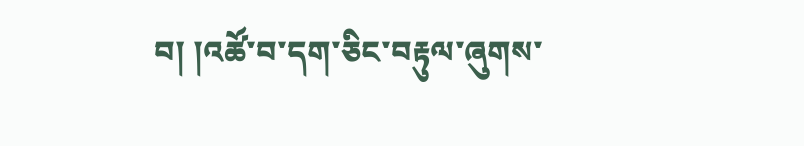བ། །འཚོ་བ་དག་ཅིང་བརྟུལ་ཞུགས་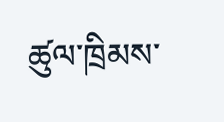ཚུལ་ཁྲིམས་